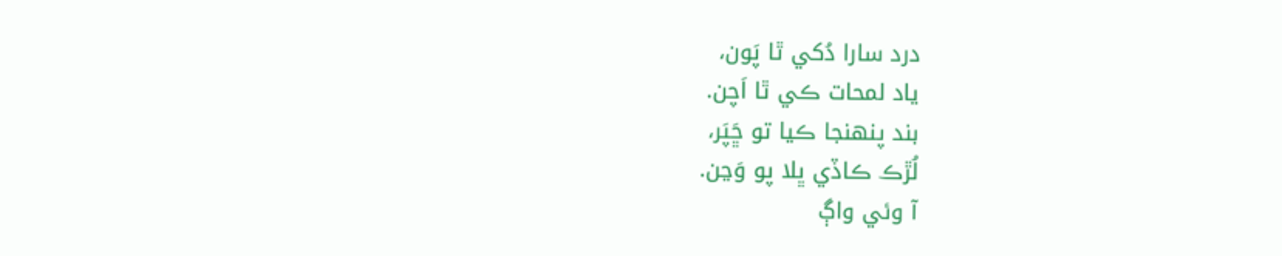درد سارا دُکي ٿا پَون،
ياد لمحات ڪي ٿا اَچن.
بند پنهنجا ڪيا تو ڇَپَر،
لُڙڪ ڪاڏي ڀلا پو وَڃن.
آ وئي واڳ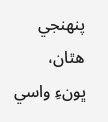پنهنجي هٿان،
ڀونءِ واسي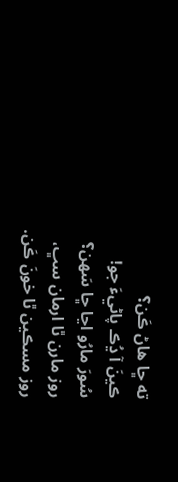ته ڇا هاڻ ڪَن؟
ڪينَ آ ڍُڪ پاڻيءَ جو!
سُورَ مارُو اڃا ڇا سَهن؟
روز مارن ٿا ارمان سڀ،
روز مسڪين ٿا خونَ ڪَن.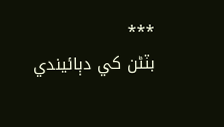***
بٽڻن کي دٻائيندي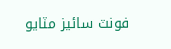فونٽ سائيز مٽايو